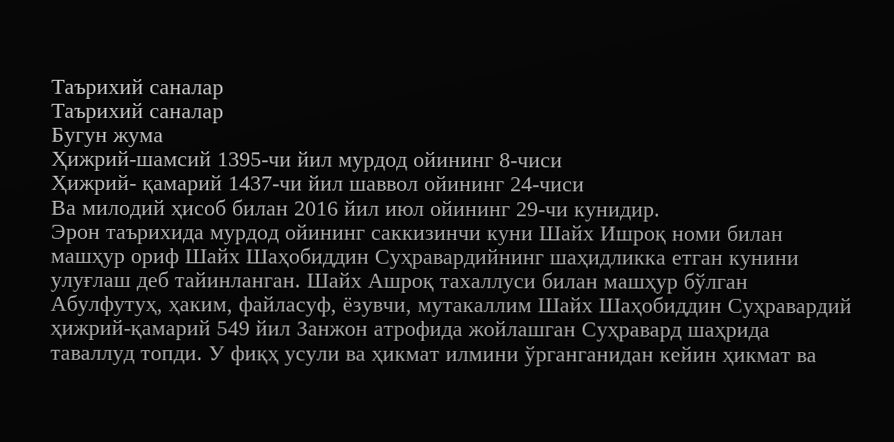Таърихий саналар
Таърихий саналар
Бугун жума
Ҳижрий-шамсий 1395-чи йил мурдод ойининг 8-чиси
Ҳижрий- қамарий 1437-чи йил шаввол ойининг 24-чиси
Ва милодий ҳисоб билан 2016 йил июл ойининг 29-чи кунидир.
Эрон таърихида мурдод ойининг саккизинчи куни Шайх Ишроқ номи билан машҳур ориф Шайх Шаҳобиддин Суҳравардийнинг шаҳидликка етган кунини улуғлаш деб тайинланган. Шайх Ашроқ тахаллуси билан машҳур бўлган Абулфутуҳ, ҳаким, файласуф, ёзувчи, мутакаллим Шайх Шаҳобиддин Суҳравардий ҳижрий-қамарий 549 йил Занжон атрофида жойлашган Суҳравард шаҳрида таваллуд топди. У фиқҳ усули ва ҳикмат илмини ўрганганидан кейин ҳикмат ва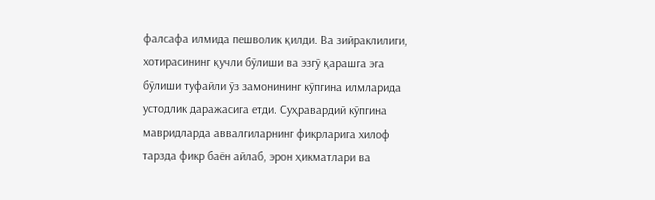фалсафа илмида пешволик қилди. Ва зийраклилиги, хотирасининг қучли бўлиши ва эзгў қарашга эга бўлиши туфайли ўз замонининг кўпгина илмларида устодлик даражасига етди. Суҳравардий кўпгина мавридларда аввалгиларнинг фикрларига хилоф тарзда фикр баён айлаб, эрон ҳикматлари ва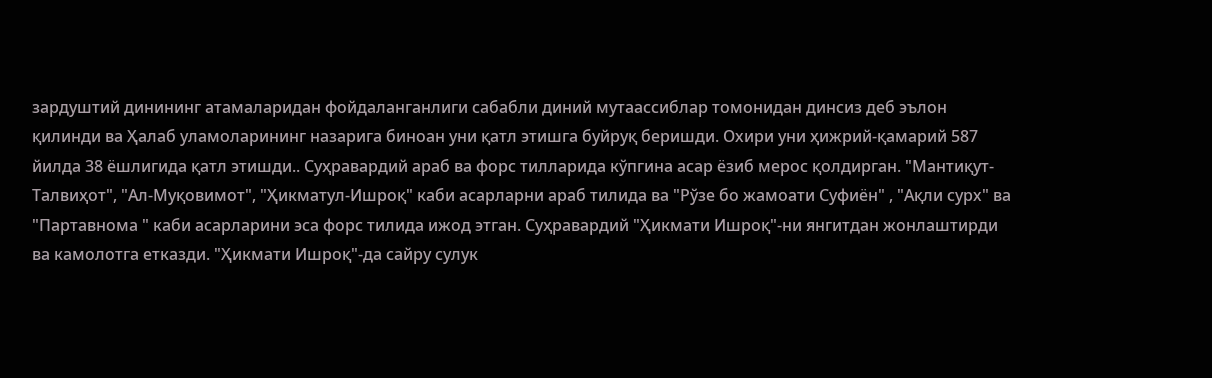зардуштий динининг атамаларидан фойдаланганлиги сабабли диний мутаассиблар томонидан динсиз деб эълон қилинди ва Ҳалаб уламоларининг назарига биноан уни қатл этишга буйруқ беришди. Охири уни ҳижрий-қамарий 587 йилда 38 ёшлигида қатл этишди.. Суҳравардий араб ва форс тилларида кўпгина асар ёзиб мерос қолдирган. "Мантиқут-Талвиҳот", "Ал-Муқовимот", "Ҳикматул-Ишроқ" каби асарларни араб тилида ва "Рўзе бо жамоати Суфиён" , "Ақли сурх" ва "Партавнома " каби асарларини эса форс тилида ижод этган. Суҳравардий "Ҳикмати Ишроқ"-ни янгитдан жонлаштирди ва камолотга етказди. "Ҳикмати Ишроқ"-да сайру сулук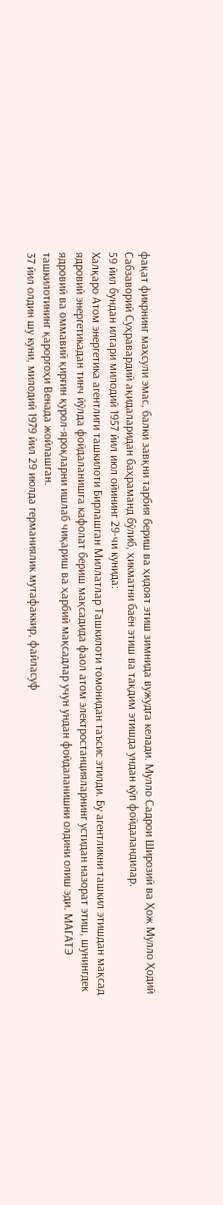фақат фикрнинг маҳсули эмас, балки завқни тарбия бериш ва ҳидоят этиш зимнида вужудга келади. Мулло Садрои Широзий ва Ҳож Мулло Ҳодий Сабзаворий Суҳравардий ақидаларидан баҳраманд бўлиб, ҳикматни баён этиш ва тақдим этишда ундан кўп фойдаландилар.
59 йил бундан илгари милодий 1957 йил июл ойининг 29-чи кунида:
Халқаро Атом энергетика агентлиги ташкилоти Бирлашган Миллатлар Ташкилоти томонидан таъсис этилди. Бу агентликни ташкил этишдан мақсад ядровий энергетикадан тинч йўлда фойдаланишга кафолат бериш мақсадида фаол атом электростанцияларнинг устидан назорат этиш, шунингдек ядровий ва оммавий қирғин қурол-яроқларни ишлаб чиқариш ва ҳарбий мақсадлар учун ундан фойдаланишни олдини олиш эди. МАГАТЭ ташкилотининг қароргоҳи Венада жойлашган.
37 йил олдин шу куни, милодий 1979 йил 29 июлда германиялик мутафаккир, файласуф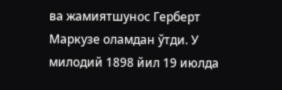ва жамиятшунос Герберт Маркузе оламдан ўтди. У милодий 1898 йил 19 июлда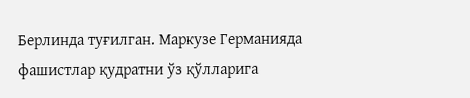Берлинда туғилган. Маркузе Германияда фашистлар қудратни ўз қўлларига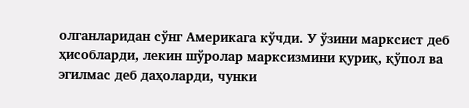олганларидан сўнг Америкага кўчди. У ўзини марксист деб ҳисобларди, лекин шўролар марксизмини қуриқ, қўпол ва эгилмас деб даҳоларди, чунки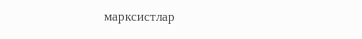марксистлар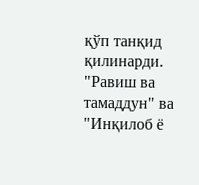қўп танқид қилинарди. "Равиш ва тамаддун" ва "Инқилоб ё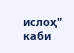ислоҳ" каби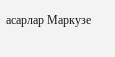асарлар Маркузе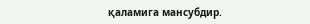қаламига мансубдир.